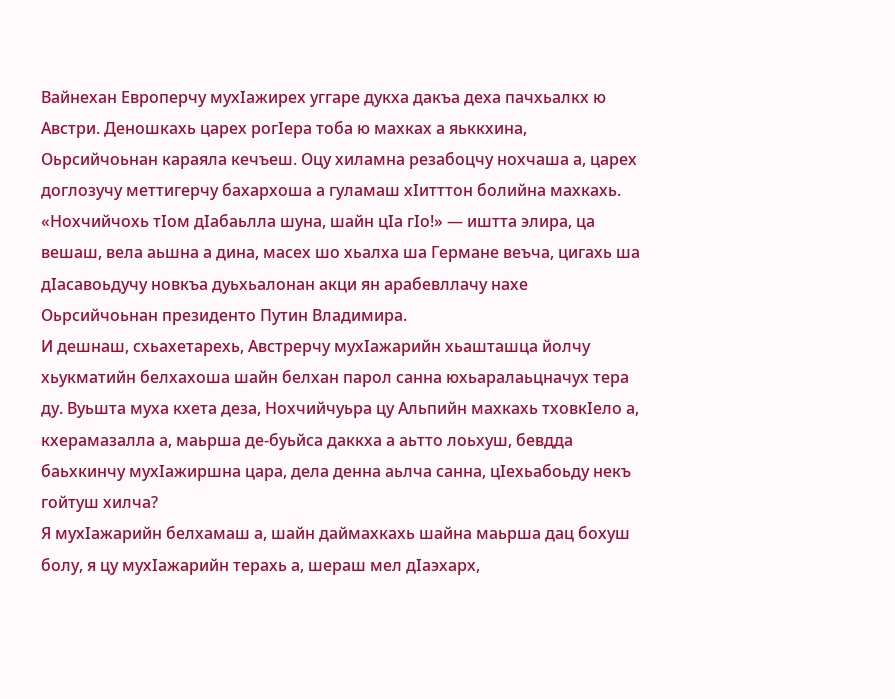Вайнехан Европерчу мухIажирех уггаре дукха дакъа деха пачхьалкх ю Австри. Деношкахь царех рогIера тоба ю махках а яьккхина, Оьрсийчоьнан караяла кечъеш. Оцу хиламна резабоцчу нохчаша а, царех доглозучу меттигерчу бахархоша а гуламаш хIитттон болийна махкахь.
«Нохчийчохь тIом дIабаьлла шуна, шайн цIа гIо!» — иштта элира, ца вешаш, вела аьшна а дина, масех шо хьалха ша Германе веъча, цигахь ша дIасавоьдучу новкъа дуьхьалонан акци ян арабевллачу нахе Оьрсийчоьнан президенто Путин Владимира.
И дешнаш, схьахетарехь, Австрерчу мухIажарийн хьашташца йолчу хьукматийн белхахоша шайн белхан парол санна юхьаралаьцначух тера ду. Вуьшта муха кхета деза, Нохчийчуьра цу Альпийн махкахь тховкIело а, кхерамазалла а, маьрша де-буьйса даккха а аьтто лоьхуш, бевдда баьхкинчу мухIажиршна цара, дела денна аьлча санна, цIехьабоьду некъ гойтуш хилча?
Я мухIажарийн белхамаш а, шайн даймахкахь шайна маьрша дац бохуш болу, я цу мухIажарийн терахь а, шераш мел дIаэхарх,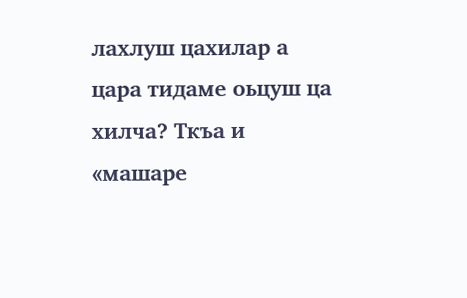лахлуш цахилар а цара тидаме оьцуш ца хилча? Ткъа и «машаре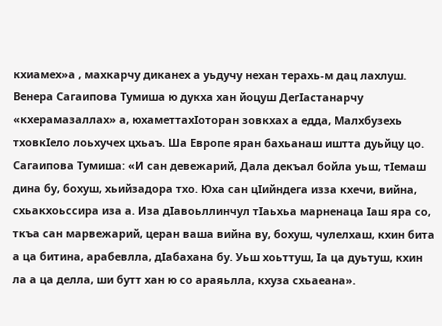кхиамех»а , махкарчу диканех а уьдучу нехан терахь-м дац лахлуш.
Венера Сагаипова Тумиша ю дукха хан йоцуш ДегIастанарчу «кхерамазаллах» а, юхаметтахIоторан зовкхах а едда, Малхбузехь тховкIело лоьхучех цхьаъ. Ша Европе яран бахьанаш иштта дуьйцу цо.
Сагаипова Тумиша: «И сан девежарий, Дала декъал бойла уьш, тIемаш дина бу, бохуш, хьийзадора тхо. Юха сан цIийндега изза кхечи, вийна, схьакхоьссира иза а. Иза дIавоьллинчул тIаьхьа марненаца Iаш яра со, ткъа сан марвежарий, церан ваша вийна ву, бохуш, чулелхаш, кхин бита а ца битина, арабевлла, дIабахана бу. Уьш хоьттуш, Iа ца дуьтуш, кхин ла а ца делла, ши бутт хан ю со араяьлла, кхуза схьаеана».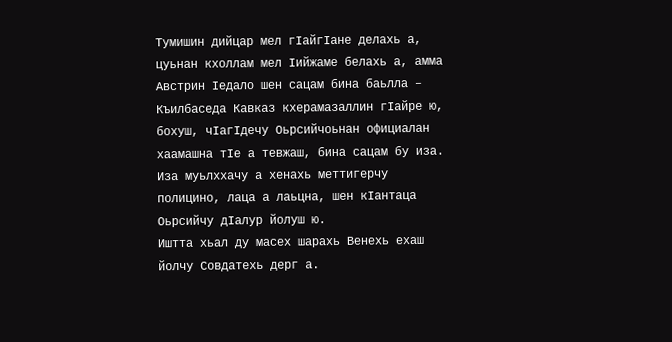Тумишин дийцар мел гIайгIане делахь а, цуьнан кхоллам мел Iийжаме белахь а, амма Австрин Iедало шен сацам бина баьлла – Къилбаседа Кавказ кхерамазаллин гIайре ю, бохуш, чIагIдечу Оьрсийчоьнан официалан хаамашна тIе а тевжаш, бина сацам бу иза. Иза муьлххачу а хенахь меттигерчу полицино, лаца а лаьцна, шен кIантаца Оьрсийчу дIалур йолуш ю.
Иштта хьал ду масех шарахь Венехь ехаш йолчу Совдатехь дерг а.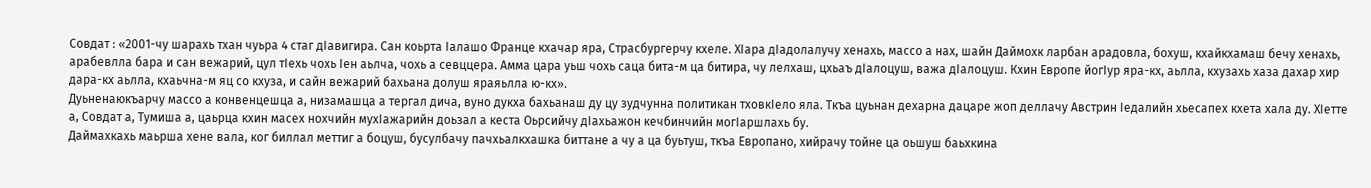Совдат : «2001-чу шарахь тхан чуьра 4 стаг дIавигира. Сан коьрта Iалашо Франце кхачар яра, Страсбургерчу кхеле. ХIара дIадолалучу хенахь, массо а нах, шайн Даймохк ларбан арадовла, бохуш, кхайкхамаш бечу хенахь, арабевлла бара и сан вежарий, цул тIехь чохь Iен аьлча, чохь а севццера. Амма цара уьш чохь саца бита-м ца битира, чу лелхаш, цхьаъ дIалоцуш, важа дIалоцуш. Кхин Европе йогIур яра-кх, аьлла, кхузахь хаза дахар хир дара-кх аьлла, кхаьчна-м яц со кхуза, и сайн вежарий бахьана долуш яраяьлла ю-кх».
Дуьненаюкъарчу массо а конвенцешца а, низамашца а тергал дича, вуно дукха бахьанаш ду цу зудчунна политикан тховкIело яла. Ткъа цуьнан дехарна дацаре жоп деллачу Австрин Iедалийн хьесапех кхета хала ду. ХIетте а, Совдат а, Тумиша а, цаьрца кхин масех нохчийн мухIажарийн доьзал а кеста Оьрсийчу дIахьажон кечбинчийн могIаршлахь бу.
Даймахкахь маьрша хене вала, ког биллал меттиг а боцуш, бусулбачу пачхьалкхашка биттане а чу а ца буьтуш, ткъа Европано, хийрачу тойне ца оьшуш баьхкина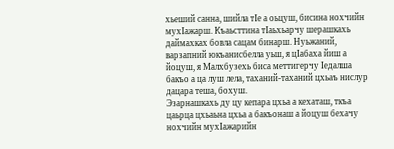хьеший санна, шийла тIе а оьцуш, бисина нохчийн мухIажарш. Къаьсттина тIаьхьарчу шерашкахь даймахках бовла сацам бинарш. Нуьжаний, варзапний юкъанисбелла уьш, я цIабаха йиш а йоцуш, я Малхбузехь биса меттигерчу Iедалша бакъо а ца луш лела, таханий-таханий цхьаъ нислур дацара теша, бохуш.
Эзарнашкахь ду цу кепара цхьа а кехаташ, ткъа цаьрца цхьаьна цхьа а бакъонаш а йоцуш бехачу нохчийн мухIажарийн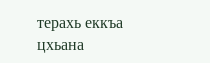терахь еккъа цхьана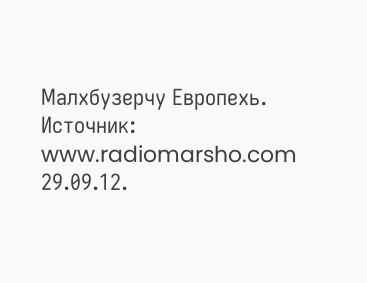Малхбузерчу Европехь.
Источник: www.radiomarsho.com
29.09.12.